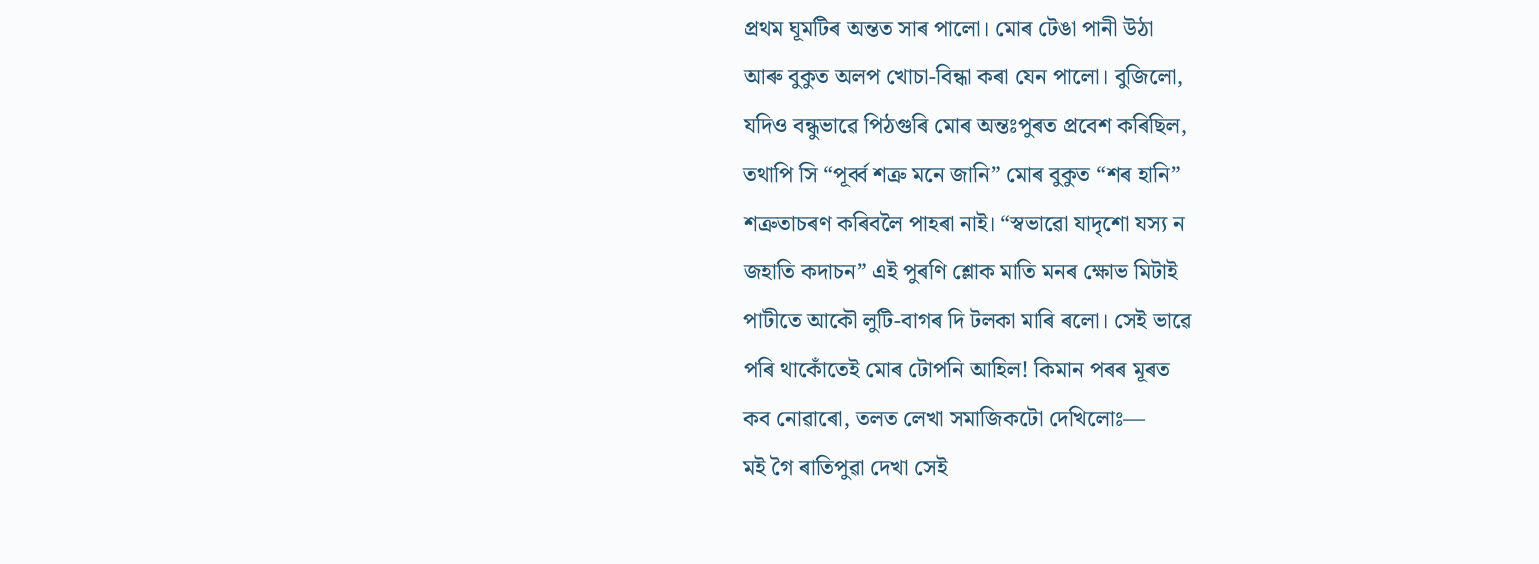প্ৰথম ঘূমটিৰ অন্তত সাৰ পালো। মোৰ টেঙা পানী উঠা
আৰু বুকুত অলপ খোচা-বিন্ধা কৰা যেন পালো। বুজিলো,
যদিও বন্ধুভাৱে পিঠগুৰি মোৰ অন্তঃপুৰত প্ৰবেশ কৰিছিল,
তথাপি সি “পূৰ্ব্ব শত্ৰু মনে জানি” মোৰ বুকুত “শৰ হানি”
শত্ৰুতাচৰণ কৰিবলৈ পাহৰা নাই। “স্বভাৱো যাদৃশো যস্য ন
জহাতি কদাচন” এই পুৰণি শ্লোক মাতি মনৰ ক্ষোভ মিটাই
পাটীতে আকৌ লুটি-বাগৰ দি টলকা মাৰি ৰলো। সেই ভাৱে
পৰি থাকোঁতেই মোৰ টোপনি আহিল! কিমান পৰৰ মূৰত
কব নোৱাৰো, তলত লেখা সমাজিকটো দেখিলোঃ—
মই গৈ ৰাতিপুৱা দেখা সেই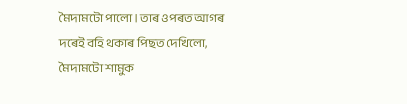মৈদামটো পালো। তাৰ ওপৰত আগৰ দৰেই বহি থকাৰ পিছত দেখিলো, মৈদামটো শামুক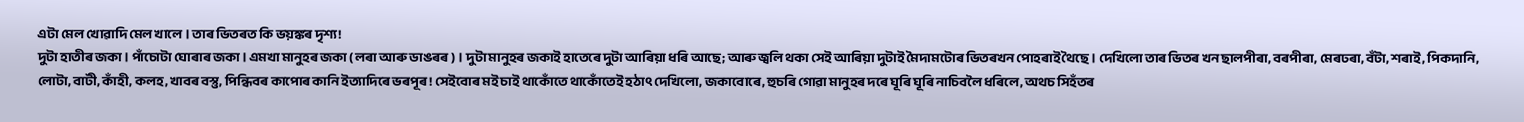এটা মেল খোৱাদি মেল খালে। তাৰ ভিতৰত কি ভয়ঙ্কৰ দৃশ্য!
দুটা হাতীৰ জকা। পাঁচোটা ঘোৰাৰ জকা। এমখা মানুহৰ জকা ( লৰা আৰু ডাঙৰৰ )। দুটা মানুহৰ জকাই হাতেৰে দুটা আৰিয়া ধৰি আছে; আৰু জ্বলি থকা সেই আৰিয়া দুটাই মৈদামটোৰ ভিতৰখন পোহৰাই থৈছে। দেখিলো তাৰ ভিতৰ খন ছালপীৰা, বৰপীৰা, মেৰঢৰা, বঁটা, শৰাই, পিকদানি, লোটা, বাটী, কাঁহী, কলহ, খাবৰ বস্তু, পিন্ধিবৰ কাপোৰ কানি ইত্যাদিৰে ভৰপূৰ! সেইবোৰ মই চাই থাকোঁতে থাকোঁতেই হঠাৎ দেখিলো, জকাবোৰে, হুচৰি গোৱা মানুহৰ দৰে ঘূৰি ঘূৰি নাচিবলৈ ধৰিলে, অথচ সিহঁতৰ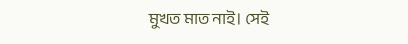মুখত মাত নাই। সেই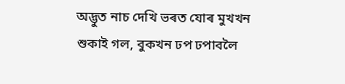অদ্ভুত নাচ দেখি ভৰত যোৰ মুখখন শুকাই গল, বুকখন ঢপ ঢপাবলৈ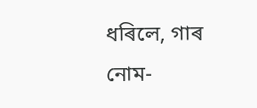ধৰিলে, গাৰ নোম-